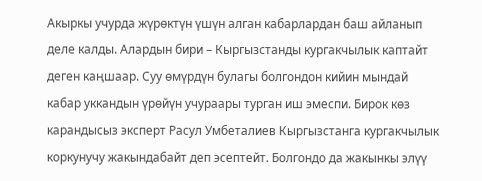Акыркы учурда жүрөктүн үшүн алган кабарлардан баш айланып деле калды. Алардын бири – Кыргызстанды кургакчылык каптайт деген каңшаар. Суу өмүрдүн булагы болгондон кийин мындай кабар уккандын үрөйүн учураары турган иш эмеспи. Бирок көз карандысыз эксперт Расул Умбеталиев Кыргызстанга кургакчылык коркунучу жакындабайт деп эсептейт. Болгондо да жакынкы элүү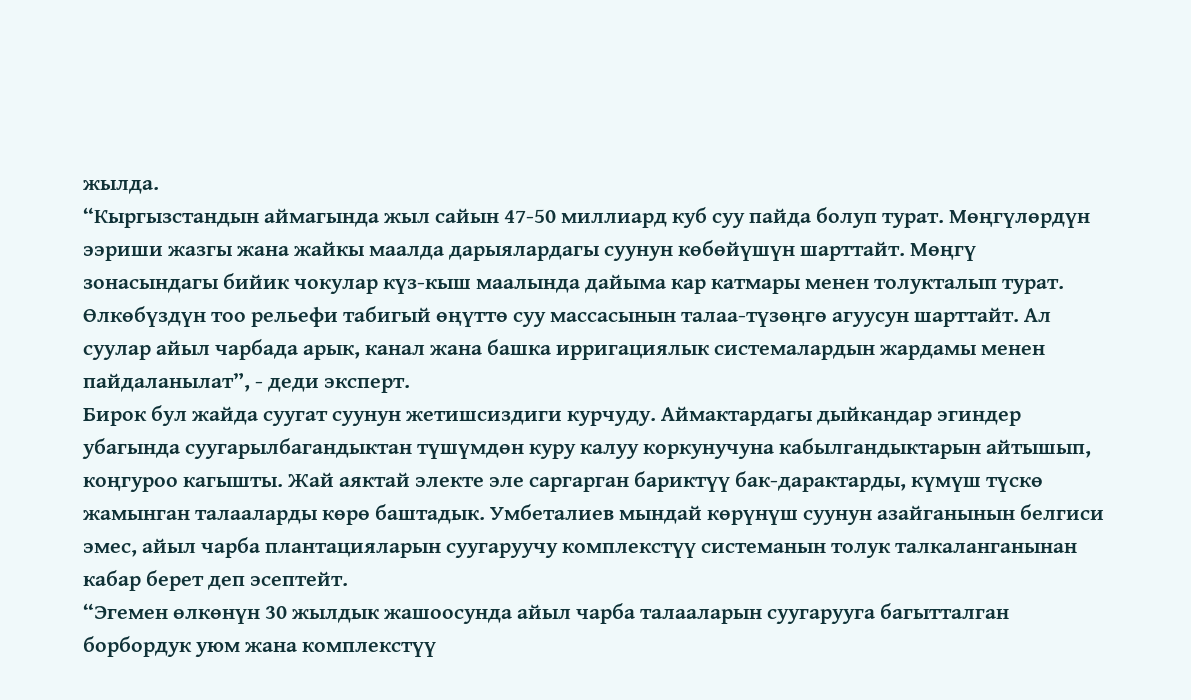жылда.
“Кыргызстандын аймагында жыл сайын 47-50 миллиард куб суу пайда болуп турат. Мөңгүлөрдүн ээриши жазгы жана жайкы маалда дарыялардагы суунун көбөйүшүн шарттайт. Мөңгү зонасындагы бийик чокулар күз-кыш маалында дайыма кар катмары менен толукталып турат. Өлкөбүздүн тоо рельефи табигый өңүттө суу массасынын талаа-түзөңгө агуусун шарттайт. Ал суулар айыл чарбада арык, канал жана башка ирригациялык системалардын жардамы менен пайдаланылат”, - деди эксперт.
Бирок бул жайда суугат суунун жетишсиздиги курчуду. Аймактардагы дыйкандар эгиндер убагында суугарылбагандыктан түшүмдөн куру калуу коркунучуна кабылгандыктарын айтышып, коңгуроо кагышты. Жай аяктай электе эле саргарган бариктүү бак-дарактарды, күмүш түскө жамынган талааларды көрө баштадык. Умбеталиев мындай көрүнүш суунун азайганынын белгиси эмес, айыл чарба плантацияларын суугаруучу комплекстүү системанын толук талкаланганынан кабар берет деп эсептейт.
“Эгемен өлкөнүн 30 жылдык жашоосунда айыл чарба талааларын суугарууга багытталган борбордук уюм жана комплекстүү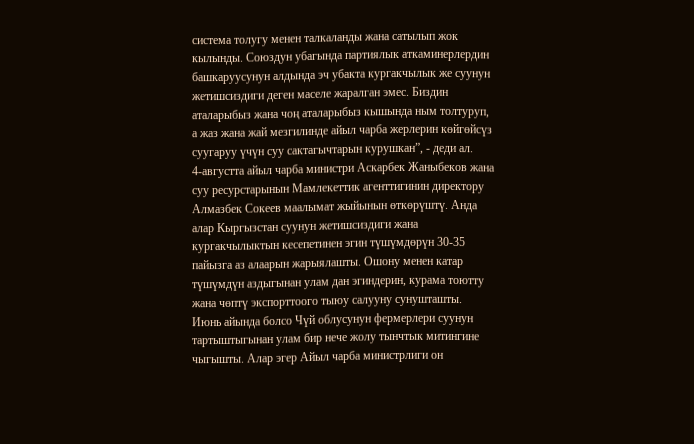система толугу менен талкаланды жана сатылып жок кылынды. Союздун убагында партиялык аткаминерлердин башкаруусунун алдында эч убакта кургакчылык же суунун жетишсиздиги деген маселе жаралган эмес. Биздин аталарыбыз жана чоң аталарыбыз кышында ным толтуруп, а жаз жана жай мезгилинде айыл чарба жерлерин көйгөйсүз суугаруу үчүн суу сактагычтарын курушкан”, - деди ал.
4-августта айыл чарба министри Аскарбек Жаныбеков жана суу ресурстарынын Мамлекеттик агенттигинин директору Алмазбек Сокеев маалымат жыйынын өткөрүштү. Анда алар Кыргызстан суунун жетишсиздиги жана кургакчылыктын кесепетинен эгин түшүмдөрүн 30-35 пайызга аз алаарын жарыялашты. Ошону менен катар түшүмдүн аздыгынан улам дан эгиндерин, курама тоютту жана чөптү экспорттоого тыюу салууну сунушташты.
Июнь айында болсо Чүй облусунун фермерлери суунун тартыштыгынан улам бир нече жолу тынчтык митингине чыгышты. Алар эгер Айыл чарба министрлиги он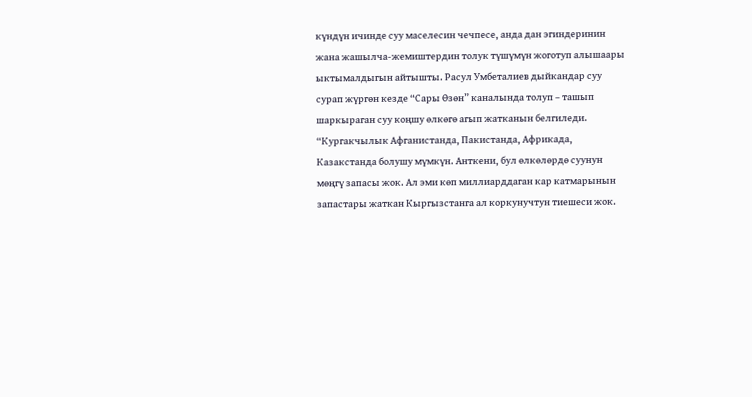күндүн ичинде суу маселесин чечпесе, анда дан эгиндеринин жана жашылча-жемиштердин толук түшүмүн жоготуп алышаары ыктымалдыгын айтышты. Расул Умбеталиев дыйкандар суу сурап жүргөн кезде “Сары Өзөн” каналында толуп – ташып шаркыраган суу коңшу өлкөгө агып жатканын белгиледи.
“Кургакчылык Афганистанда, Пакистанда, Африкада, Казакстанда болушу мүмкүн. Анткени, бул өлкөлөрдө суунун мөңгү запасы жок. Ал эми көп миллиарддаган кар катмарынын запастары жаткан Кыргызстанга ал коркунучтун тиешеси жок.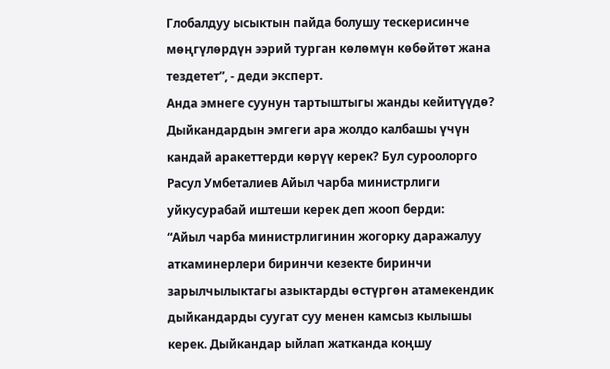Глобалдуу ысыктын пайда болушу тескерисинче мөңгүлөрдүн ээрий турган көлөмүн көбөйтөт жана тездетет”, - деди эксперт.
Анда эмнеге суунун тартыштыгы жанды кейитүүдө? Дыйкандардын эмгеги ара жолдо калбашы үчүн кандай аракеттерди көрүү керек? Бул суроолорго Расул Умбеталиев Айыл чарба министрлиги уйкусурабай иштеши керек деп жооп берди:
“Айыл чарба министрлигинин жогорку даражалуу аткаминерлери биринчи кезекте биринчи зарылчылыктагы азыктарды өстүргөн атамекендик дыйкандарды суугат суу менен камсыз кылышы керек. Дыйкандар ыйлап жатканда коңшу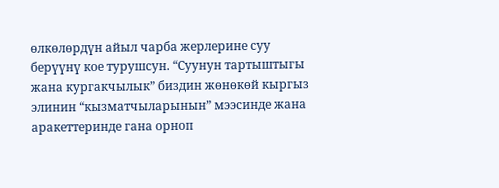өлкөлөрдүн айыл чарба жерлерине суу берүүнү кое турушсун. “Суунун тартыштыгы жана кургакчылык” биздин жөнөкөй кыргыз элинин “кызматчыларынын” мээсинде жана аракеттеринде гана орноп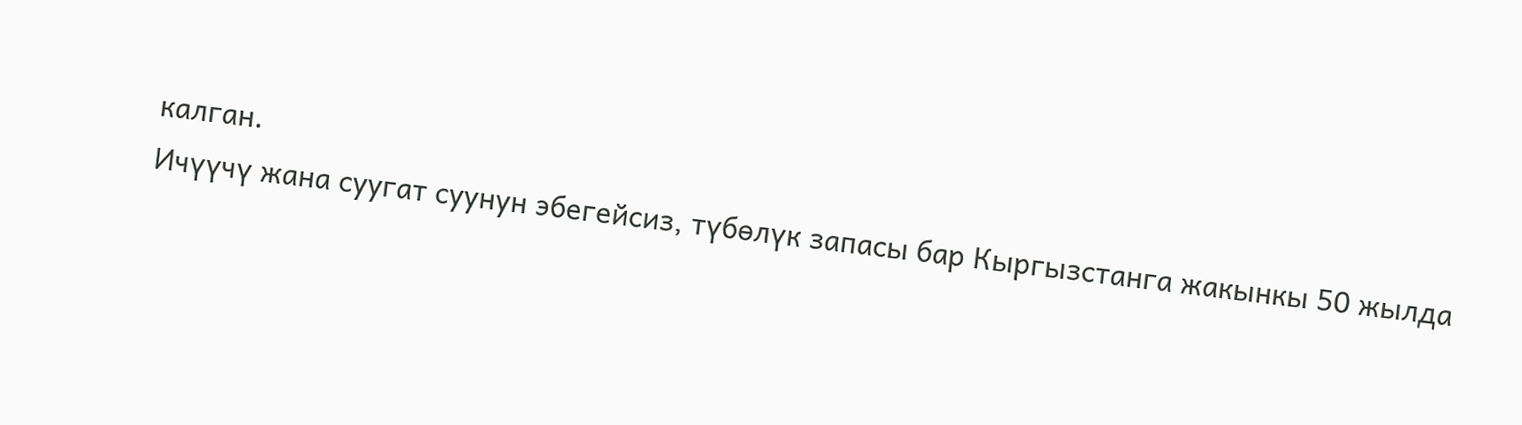калган.
Ичүүчү жана суугат суунун эбегейсиз, түбөлүк запасы бар Кыргызстанга жакынкы 50 жылда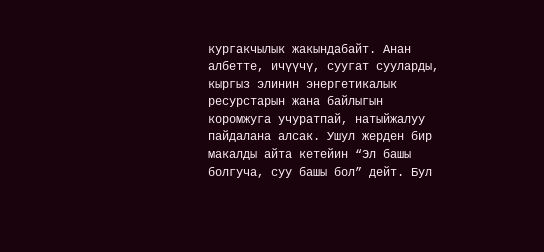кургакчылык жакындабайт. Анан албетте, ичүүчү, суугат сууларды, кыргыз элинин энергетикалык ресурстарын жана байлыгын коромжуга учуратпай, натыйжалуу пайдалана алсак. Ушул жерден бир макалды айта кетейин “Эл башы болгуча, суу башы бол” дейт. Бул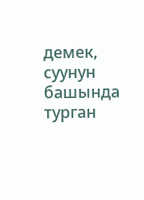демек, суунун башында турган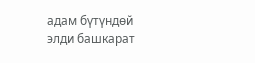адам бүтүндөй элди башкарат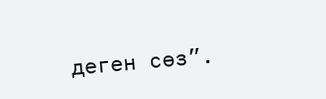деген сөз”.